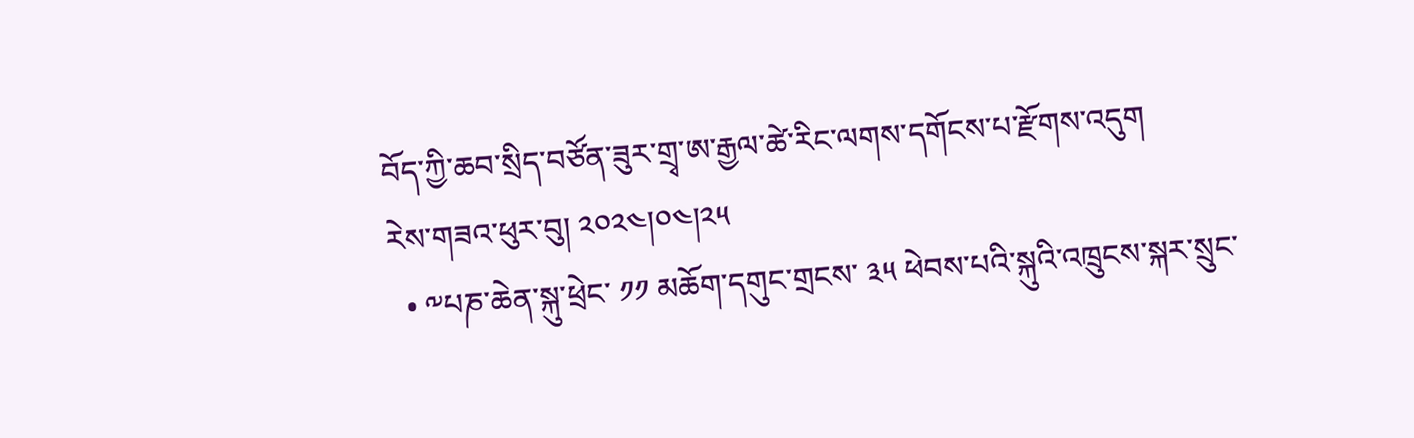བོད་ཀྱི་ཆབ་སྲིད་བཙོན་ཟུར་གྲྭ་ཨ་རྒྱལ་ཚེ་རིང་ལགས་དགོངས་པ་རྫོགས་འདུག
རེས་གཟའ་ཕུར་བུ། ༢༠༢༤།༠༤།༢༥
  • ༸པཎ་ཆེན་སྐུ་ཕྲེང་ ༡༡ མཆོག་དགུང་གྲངས་ ༣༥ ཕེབས་པའི་སྐུའི་འཁྲུངས་སྐར་སྲུང་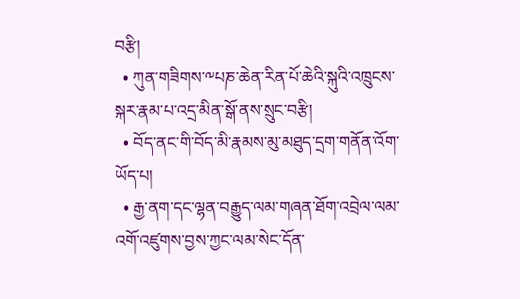བརྩི།
  • ཀུན་གཟིགས་༸པཎ་ཆེན་རིན་པོ་ཆེའི་སྐུའི་འཁྲུངས་སྐར་རྣམ་པ་འདྲ་མིན་སྒོ་ནས་སྲུང་བརྩི།
  • བོད་ནང་གི་བོད་མི་རྣམས་མུ་མཐུད་དྲག་གནོན་འོག་ཡོད་པ།
  • རྒྱ་ནག་དང་ལྷན་བརྒྱུད་ལམ་གཞན་ཐོག་འབྲེལ་ལམ་འགོ་འཛུགས་བྱས་ཀྱང་ལམ་སེང་དོན་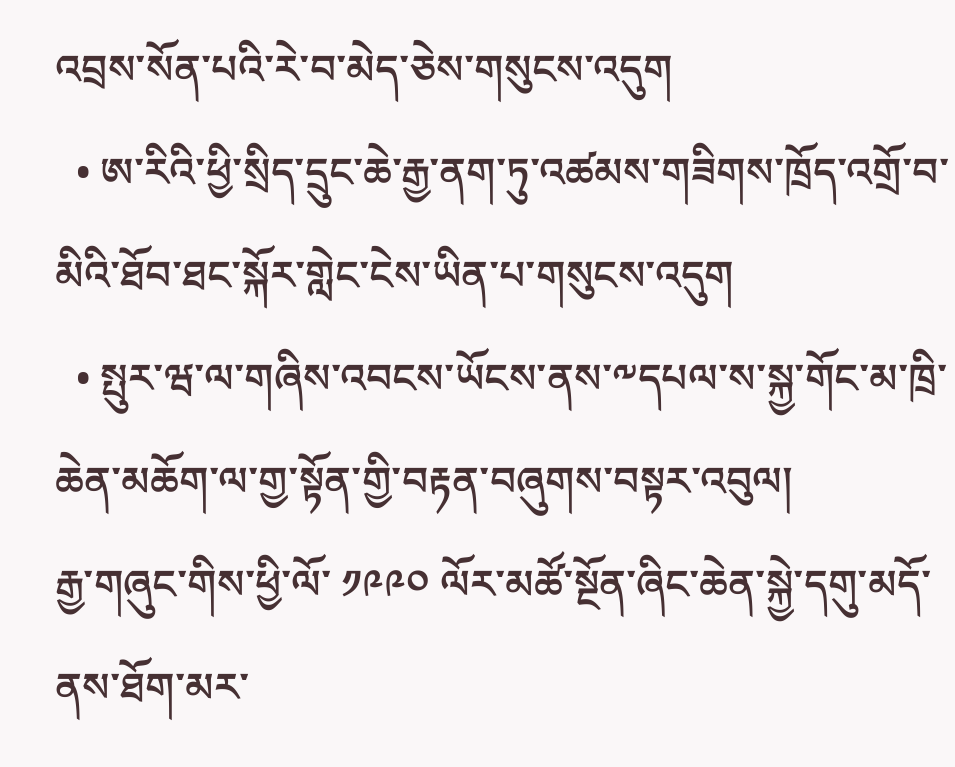འབྲས་སོན་པའི་རེ་བ་མེད་ཅེས་གསུངས་འདུག
  • ཨ་རིའི་ཕྱི་སྲིད་དྲུང་ཆེ་རྒྱ་ནག་ཏུ་འཚམས་གཟིགས་ཁྲོད་འགྲོ་བ་མིའི་ཐོབ་ཐང་སྐོར་གླེང་ངེས་ཡིན་པ་གསུངས་འདུག
  • སྤུར་ཝ་ལ་གཞིས་འབངས་ཡོངས་ནས་༸དཔལ་ས་སྐྱ་གོང་མ་ཁྲི་ཆེན་མཆོག་ལ་གྱ་སྟོན་གྱི་བརྟན་བཞུགས་བསྟར་འབུལ།
རྒྱ་གཞུང་གིས་ཕྱི་ལོ་ ༡༩༩༠ ལོར་མཚོ་སྔོན་ཞིང་ཆེན་སྐྱེ་དགུ་མདོ་ནས་ཐོག་མར་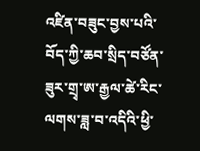འཛིན་བཟུང་བྱས་པའི་བོད་ཀྱི་ཆབ་སྲིད་བཙོན་ཟུར་གྲྭ་ཨ་རྒྱལ་ཚེ་རིང་ལགས་ཟླ་བ་འདིའི་ཕྱི་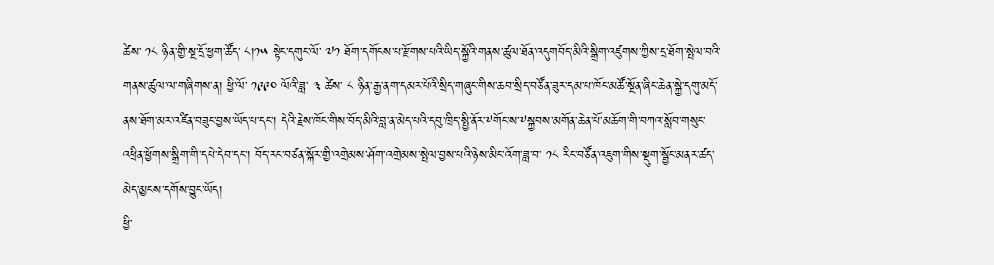ཚེས་ ༡༨ ཉིན་གྱི་སྔ་དྲོ་ཕྱག་ཚོད་ ༨།༡༥ སྟེང་དགུང་ལོ་ ༧༡ ཐོག་དགོངས་པ་རྫོགས་པའི་ཡིད་སྐྱོའི་གནས་ཚུལ་ཐོན་འདུགབོད་མིའི་སྒྲིག་འཛུགས་ཀྱིས་དྲ་ཐོག་སྤེལ་བའི་གནས་ཚུལ་ལ་གཞིགས་ན། ཕྱི་ལོ་ ༡༩༩༠ ལོའི་ཟླ་ ༣ ཚེས་ ༨ ཉིན་རྒྱ་ནག་དམར་པོའི་སྲིད་གཞུང་གིས་ཆབ་སྲིད་བཙོན་ཟུར་དམ་པ་ཁོང་མཚོ་སྔོན་ཞིང་ཆེན་སྐྱེ་དགུ་མདོ་ནས་ཐོག་མར་འཛིན་བཟུང་བྱས་ཡོད་པ་དང་། དེའི་རྗེས་ཁོང་གིས་བོད་མིའི་བླ་ན་མེད་པའི་དབུ་ཁྲིད་སྤྱི་ནོར་༸གོང་ས་༸སྐྱབས་མགོན་ཆེན་པོ་མཆོག་གི་བཀའ་སློབ་གསུང་འཕྲིན་ཕྱོགས་སྒྲིག་གི་དཔེ་དེབ་དང་། བོད་རང་བཙན་སྐོར་གྱི་འགྲེམས་ཤོག་འགྲེམས་སྤེལ་བྱས་པའི་ཉེས་མིང་འོག་ཟླ་བ་ ༡༨ རིང་བཙོན་འཇུག་གིས་སྡུག་སྦྱོང་མནར་ཚད་མེད་མྱངས་དགོས་བྱུང་ཡོད།
ཕྱི་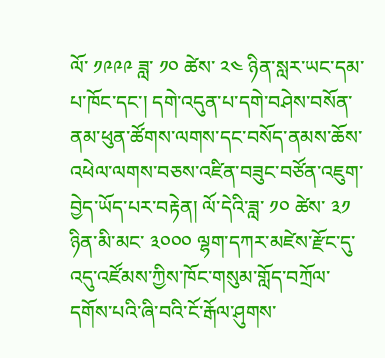ལོ་ ༡༩༩༩ ཟླ་ ༡༠ ཚེས་ ༢༤ ཉིན་སླར་ཡང་དམ་པ་ཁོང་དང་། དགེ་འདུན་པ་དགེ་བཤེས་བསོན་ནམ་ཕུན་ཚོགས་ལགས་དང་བསོད་ནམས་ཆོས་འཕེལ་ལགས་བཅས་འཛིན་བཟུང་བཙོན་འཇུག་བྱེད་ཡོད་པར་བརྟེན། ལོ་དེའི་ཟླ་ ༡༠ ཚེས་ ༣༡ ཉིན་མི་མང་ ༣༠༠༠ ལྷག་དཀར་མཛེས་རྫོང་དུ་འདུ་འཛོམས་ཀྱིས་ཁོང་གསུམ་གློད་བཀྲོལ་དགོས་པའི་ཞི་བའི་ངོ་རྒོལ་ཤུགས་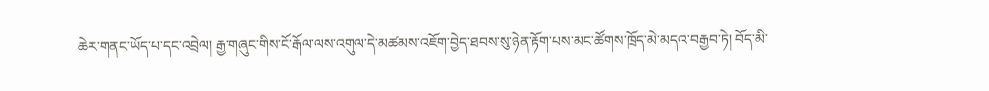ཆེར་གནང་ཡོད་པ་དང་འབྲེལ། རྒྱ་གཞུང་གིས་ངོ་རྒོལ་ལས་འགུལ་དེ་མཚམས་འཇོག་བྱེད་ཐབས་སུ་ཉེན་རྟོག་པས་མང་ཚོགས་ཁྲོད་མེ་མདའ་བརྒྱབ་ཏེ། བོད་མི་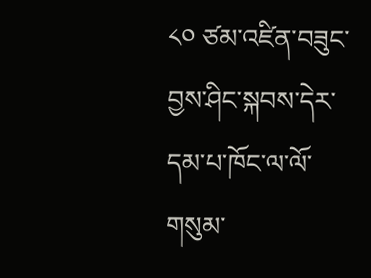༨༠ ཙམ་འཛིན་བཟུང་བྱས་ཤིང་སྐབས་དེར་དམ་པ་ཁོང་ལ་ལོ་གསུམ་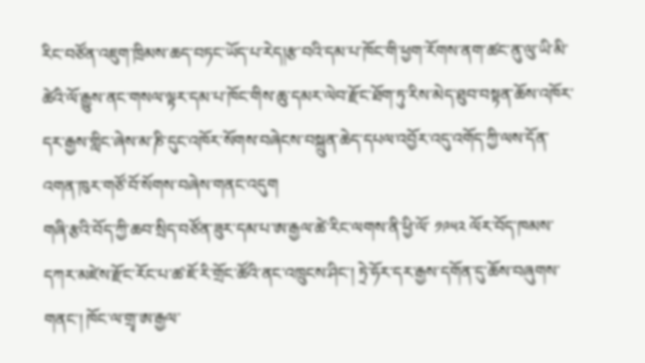རིང་བཙོན་འཇུག་ཁྲིམས་ཆད་བཏང་ཡོད་པ་རེད།རྩ་བའི་དམ་པ་ཁོང་གི་ཕྱག་རོགས་ནག་ཚང་ནུ་ལུ་ཡི་མི་ཚེའི་ལོ་རྒྱུས་ནང་གསལ་ལྟར་དམ་པ་ཁོང་གིས་ཆུ་དམར་ལེབ་རྫོང་ཐོག་ཏུ་རིས་མེད་ཐུབ་བསྟན་ཆོས་འཁོར་དར་རྒྱས་གླིང་ཞེས་མ་ཎི་དུང་འཁོར་སོགས་བཞེངས་བསྐྲུན་ཆེད་དཔལ་འབྱོར་འདུ་འགོད་ཀྱི་ལས་དོན་འགན་ཁུར་གཙོ་བོ་སོགས་བཞེས་གནང་འདུག
གཞི་རྩའི་བོད་ཀྱི་ཆབ་སྲིད་བཙོན་ཟུར་དམ་པ་ཨ་རྒྱལ་ཚེ་རིང་ལགས་ནི་ཕྱི་ལོ་ ༡༩༥༢ ལོར་བོད་ཁམས་དཀར་མཛེས་རྫོང་རོང་པ་ཚ་ཇོ་རི་གྲོང་ཚོའི་ནང་འཁྲུངས་ཤིང་། ཏྲེ་ཧོར་དར་རྒྱས་དགོན་དུ་ཆོས་བཞུགས་གནང་། ཁོང་ལ་གྲྭ་ཨ་རྒྱལ་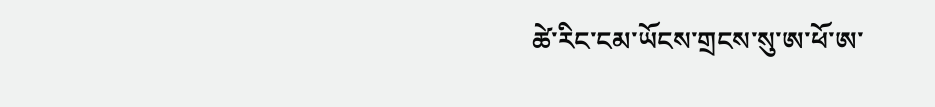ཚེ་རིང་ངམ་ཡོངས་གྲངས་སུ་ཨ་ཕོ་ཨ་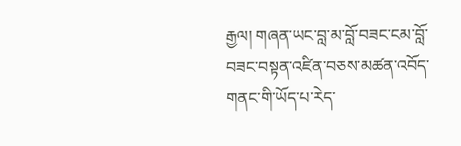རྒྱལ། གཞན་ཡང་བླ་མ་བློ་བཟང་ངམ་བློ་བཟང་བསྟན་འཛིན་བཅས་མཚན་འབོད་གནང་གི་ཡོད་པ་རེད་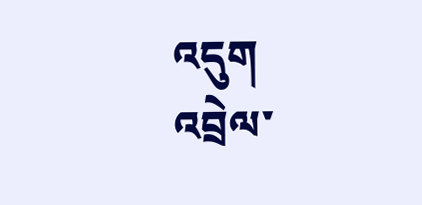འདུག
འབྲེལ་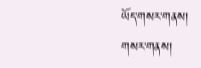ཡོད་གསར་གནས།
གསར་གནས།